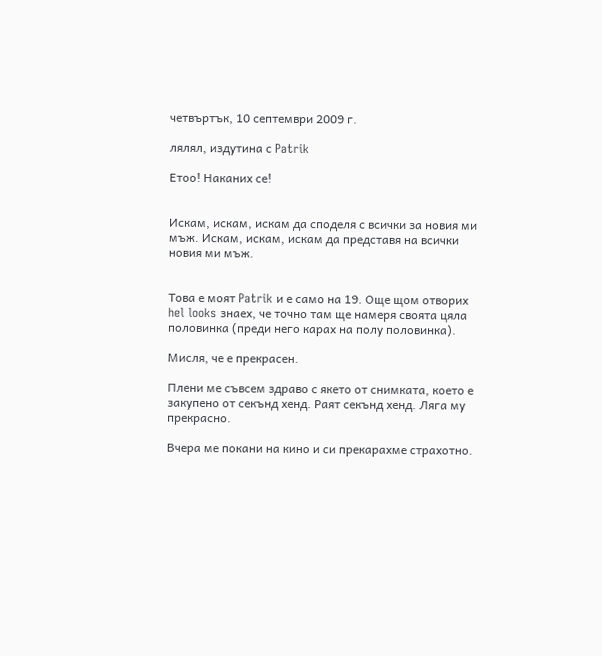четвъртък, 10 септември 2009 г.

лялял, издутина с Patrik

Етоо! Наканих се!


Искам, искам, искам да споделя с всички за новия ми мъж. Искам, искам, искам да представя на всички новия ми мъж.


Tова е моят Patrik и е само на 19. Още щом отворих hel looks знаех, че точно там ще намеря своята цяла половинка (преди него карах на полу половинка).

Мисля, че е прекрасен.

Плени ме съвсем здраво с якето от снимката, което е закупено от секънд хенд. Раят секънд хенд. Ляга му прекрасно.

Вчера ме покани на кино и си прекарахме страхотно.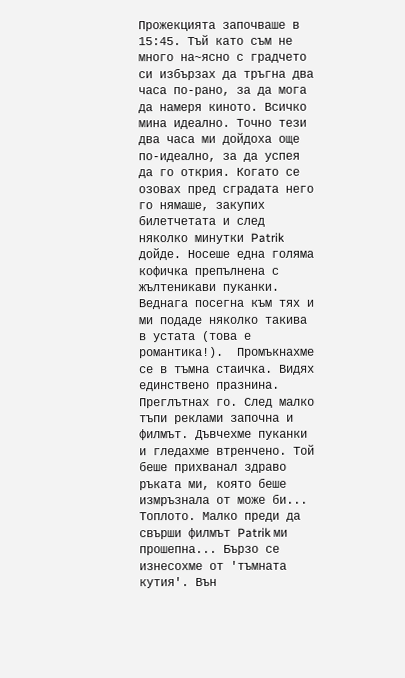Прожекцията започваше в 15:45. Тъй като съм не много на~ясно с градчето си избързах да тръгна два часа по-рано, за да мога да намеря киното. Всичко мина идеално. Точно тези два часа ми дойдоха още по-идеално, за да успея да го открия. Когато се озовах пред сградата него го нямаше, закупих билетчетата и след няколко минутки Patrik дойде. Носеше една голяма кофичка препълнена с жълтеникави пуканки. Веднага посегна към тях и ми подаде няколко такива в устата (това е романтика!).  Промъкнахме се в тъмна стаичка. Видях единствено празнина. Преглътнах го. След малко тъпи реклами започна и филмът. Дъвчехме пуканки и гледахме втренчено. Той беше прихванал здраво ръката ми, която беше измръзнала от може би... Топлото. Малко преди да свърши филмът Patrik ми прошепна... Бързо се изнесохме от 'тъмната кутия'. Вън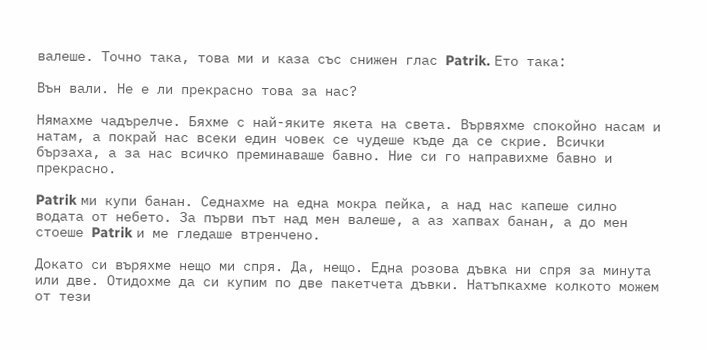валеше. Точно така, това ми и каза със снижен глас Patrik. Ето така:

Вън вали. Не е ли прекрасно това за нас?

Нямахме чадърелче. Бяхме с най-яките якета на света. Вървяхме спокойно насам и натам, а покрай нас всеки един човек се чудеше къде да се скрие. Всички бързаха, а за нас всичко преминаваше бавно. Ние си го направихме бавно и прекрасно.

Patrik ми купи банан. Седнахме на една мокра пейка, а над нас капеше силно водата от небето. За първи път над мен валеше, а аз хапвах банан, а до мен стоеше Patrik и ме гледаше втренчено.

Докато си въряхме нещо ми спря. Да, нещо. Една розова дъвка ни спря за минута или две. Отидохме да си купим по две пакетчета дъвки. Натъпкахме колкото можем от тези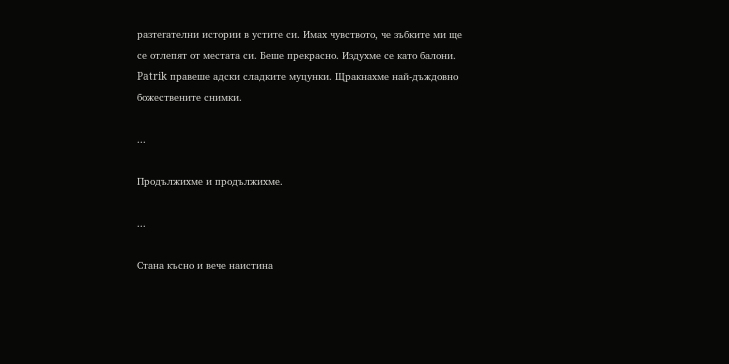разтегателни истории в устите си. Имах чувството, че зъбките ми ще се отлепят от местата си. Беше прекрасно. Издухме се като балони. Patrik правеше адски сладките муцунки. Щракнахме най-дъждовно божествените снимки.

...

Продължихме и продължихме.

...

Стана късно и вече наистина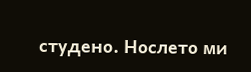студено. Нослето ми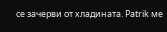се зачерви от хладината. Patrik ме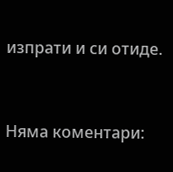изпрати и си отиде.



Няма коментари: